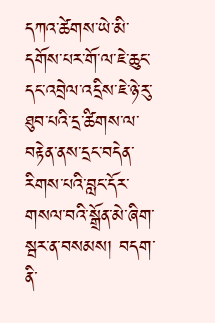དཀའ་ཚེགས་ཡེ་མི་དགོས་པར་གོ་ལ་ཇེ་ཆུང་དང་འབྲེལ་འདྲིས་ཇེ་ཉེ་རུ་ཐུབ་པའི་དྲ་ཚིགས་ལ་བརྟེན་ནས་དྲང་བདེན་རིགས་པའི་བླང་དོར་གསལ་བའི་སྒྲོན་མེ་ཞིག་སྦར་ན་བསམས། བདག་ནི་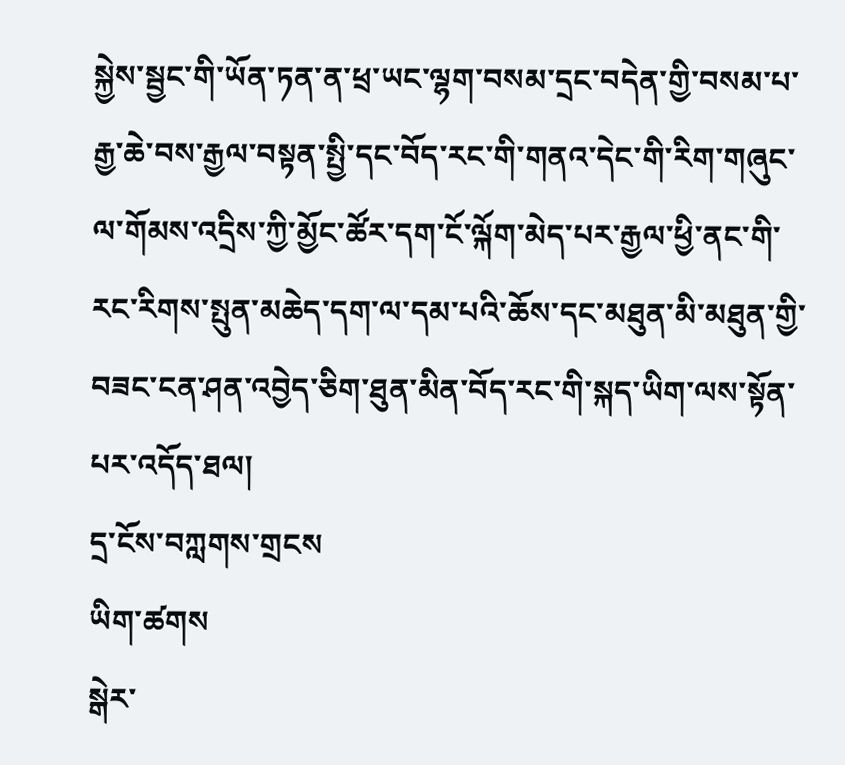སྐྱེས་སྦྱང་གི་ཡོན་ཏན་ན་ཕྲ་ཡང་ལྷག་བསམ་དྲང་བདེན་གྱི་བསམ་པ་རྒྱ་ཆེ་བས་རྒྱལ་བསྟན་སྤྱི་དང་བོད་རང་གི་གནའ་དེང་གི་རིག་གཞུང་ལ་གོམས་འདྲིས་ཀྱི་མྱོང་ཚོར་དག་ངོ་ལྐོག་མེད་པར་རྒྱལ་ཕྱི་ནང་གི་རང་རིགས་སྤུན་མཆེད་དག་ལ་དམ་པའི་ཆོས་དང་མཐུན་མི་མཐུན་གྱི་བཟང་ངན་ཤན་འབྱེད་ཅིག་ཐུན་མིན་བོད་རང་གི་སྐད་ཡིག་ལས་སྟོན་པར་འདོད་ཐལ།
དྲ་ངོས་བཀླགས་གྲངས
ཡིག་ཚགས
སྒེར་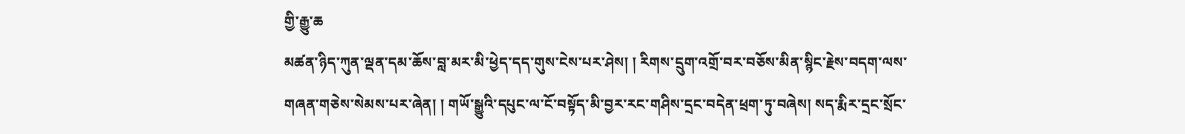གྱི་རྒྱུ་ཆ
མཚན་ཉིད་ཀུན་ལྡན་དམ་ཆོས་བླ་མར་མི་ཕྱེད་དད་གུས་ངེས་པར་ཤེས། ། རིགས་དྲུག་འགྲོ་བར་བཅོས་མིན་སྙིང་རྗེས་བདག་ལས་གཞན་གཅེས་སེམས་པར་ཞེན། ། གཡོ་སྒྱུའི་དཔུང་ལ་ངོ་བསྟོད་མི་བྱར་རང་གཤིས་དྲང་བདེན་ཕྲག་ཏུ་བཞེས། སད་རྨིར་དྲང་སྲོང་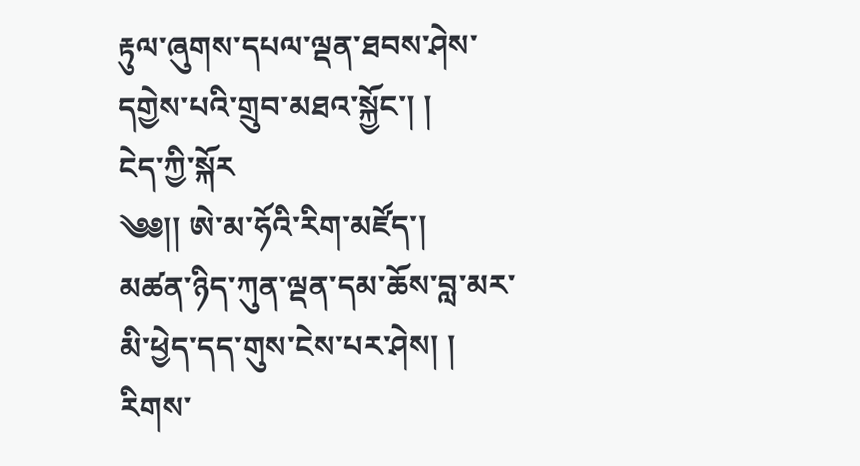རྟུལ་ཞུགས་དཔལ་ལྡན་ཐབས་ཤེས་དགྱེས་པའི་གྲུབ་མཐའ་སྐྱོང་། །
ངེད་ཀྱི་སྐོར
༄༅།། ཨེ་མ་ཧོའི་རིག་མཛོད་།
མཚན་ཉིད་ཀུན་ལྡན་དམ་ཆོས་བླ་མར་མི་ཕྱེད་དད་གུས་ངེས་པར་ཤེས། ། རིགས་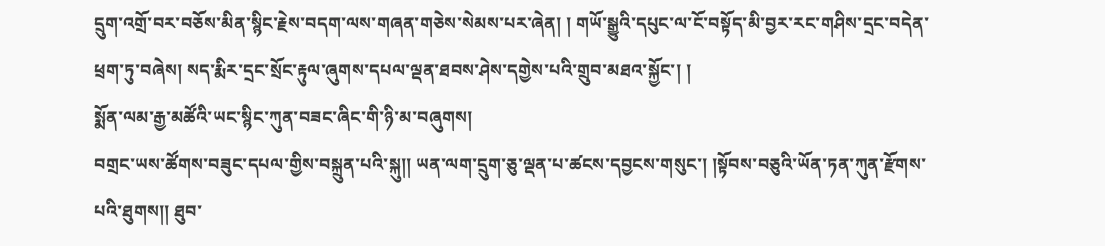དྲུག་འགྲོ་བར་བཅོས་མིན་སྙིང་རྗེས་བདག་ལས་གཞན་གཅེས་སེམས་པར་ཞེན། ། གཡོ་སྒྱུའི་དཔུང་ལ་ངོ་བསྟོད་མི་བྱར་རང་གཤིས་དྲང་བདེན་ཕྲག་ཏུ་བཞེས། སད་རྨིར་དྲང་སྲོང་རྟུལ་ཞུགས་དཔལ་ལྡན་ཐབས་ཤེས་དགྱེས་པའི་གྲུབ་མཐའ་སྐྱོང་། །
སྨོན་ལམ་རྒྱ་མཚོའི་ཡང་སྙིང་ཀུན་བཟང་ཞིང་གི་ཉི་མ་བཞུགས།
བགྲང་ཡས་ཚོགས་བཟུང་དཔལ་གྱིས་བསྐྲུན་པའི་སྐུ།། ཡན་ལག་དྲུག་ཅུ་ལྡན་པ་ཚངས་དབྱངས་གསུང་། །སྟོབས་བཅུའི་ཡོན་ཏན་ཀུན་རྫོགས་པའི་ཐུགས།། ཐུབ་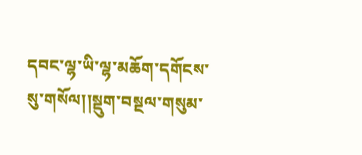དབང་ལྷ་ཡི་ལྷ་མཆོག་དགོངས་སུ་གསོལ།།སྡུག་བསྔལ་གསུམ་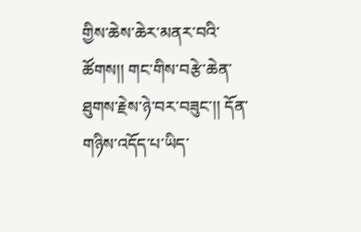གྱིས་ཆེས་ཆེར་མནར་བའི་ཚོགས།། གང་གིས་བརྩེ་ཆེན་ཐུགས་རྗེས་ཉེ་བར་བཟུང་།། དོན་གཉིས་འདོད་པ་ཡིད་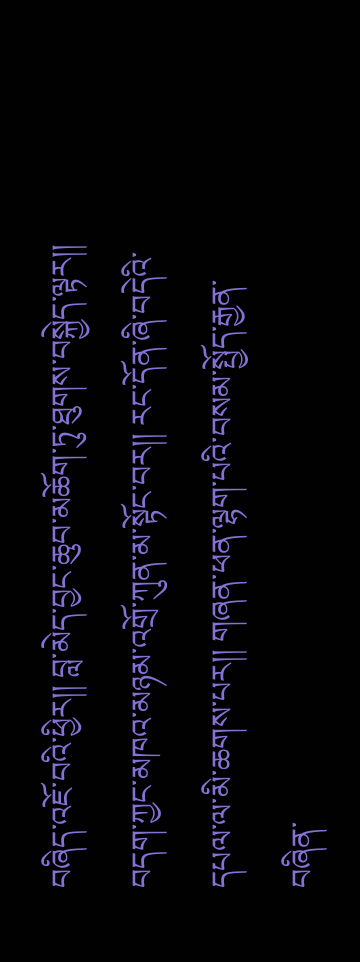བཞིད་འཇོ་བའི་ཕྱིར།། བླ་མེད་བྱང་ཆུབ་མཆོག་ཏུ་ཐུགས་བསྐྱེད་ལྟར།། བདག་ཀྱང་མཁའ་མཉམ་འགྲོ་ཀུན་མ་སྟོང་བར།། རང་དོན་ཞི་བདེའི་དཔལ་ལ་མི་ཆགས་པར།། གཞན་ཕན་ལྷག་པའི་བསམ་སྤྱོད་རྒྱན་བཞིན་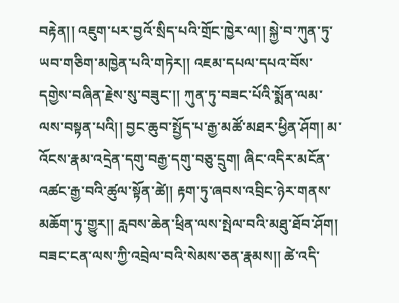བརྟེན།། འཇུག་པར་བྱའོ་སྲིད་པའི་གྲོང་ཁྱེར་ལ།། སྐྱེ་བ་ཀུན་ཏུ་ཡབ་གཅིག་མཁྱེན་པའི་གཏེར།། འཇམ་དཔལ་དཔའ་བོས་དགྱེས་བཞིན་རྗེས་སུ་བཟུང་།། ཀུན་ཏུ་བཟང་པོའི་སྨོན་ལམ་ལས་བསྟན་པའི།། བྱང་ཆུབ་སྤྱོད་པ་རྒྱ་མཚོ་མཐར་ཕྱིན་ཤོག། མ་འོངས་རྣམ་འདྲེན་དགུ་བརྒྱ་དགུ་བཅུ་དྲུག། ཞིང་འདིར་མངོན་འཚང་རྒྱ་བའི་ཚུལ་སྟོན་ཚེ།། རྟག་ཏུ་ཞབས་འབྲིང་ཉེར་གནས་མཆོག་ཏུ་གྱུར།། རླབས་ཆེན་ཕྲིན་ལས་སྤེལ་བའི་མཐུ་ཐོབ་ཤོག། བཟང་ངན་ལས་ཀྱི་འབྲེལ་བའི་སེམས་ཅན་རྣམས།། ཚེ་འདི་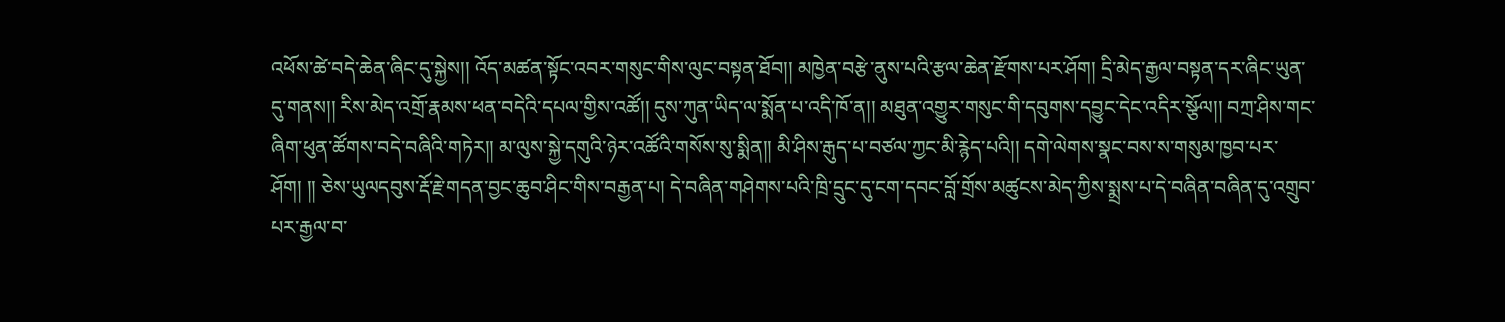འཕོས་ཚེ་བདེ་ཆེན་ཞིང་དུ་སྐྱེས།། འོད་མཚན་སྟོང་འབར་གསུང་གིས་ལུང་བསྟན་ཐོབ།། མཁྱེན་བརྩེ་ནུས་པའི་རྩལ་ཆེན་རྫོགས་པར་ཤོག། དྲི་མེད་རྒྱལ་བསྟན་དར་ཞིང་ཡུན་དུ་གནས།། རིས་མེད་འགྲོ་རྣམས་ཕན་བདེའི་དཔལ་གྱིས་འཚོ།། དུས་ཀུན་ཡིད་ལ་སྨོན་པ་འདི་ཁོ་ན།། མཐུན་འགྱུར་གསུང་གི་དབུགས་དབྱུང་དེང་འདིར་སྩོལ།། བཀྲ་ཤིས་གང་ཞིག་ཕུན་ཚོགས་བདེ་བཞིའི་གཏེར།། མ་ལུས་སྐྱེ་དགུའི་ཉེར་འཚོའི་གསོས་སུ་སྨིན།། མི་ཤིས་རྒུད་པ་བཙལ་ཀྱང་མི་རྙེད་པའི།། དགེ་ལེགས་སྣང་བས་ས་གསུམ་ཁྱབ་པར་ཤོག། །། ཅེས་ཡུལདབུས་རྡོ་རྗེ་གདན་བྱང་ཆུབ་ཤིང་གིས་བརྒྱན་པ། དེ་བཞིན་གཤེགས་པའི་ཁྲི་དྲུང་དུ་ངག་དབང་བློ་གྲོས་མཚུངས་མེད་ཀྱིས་སྨྲས་པ་དེ་བཞིན་བཞིན་དུ་འགྲུབ་པར་རྒྱལ་བ་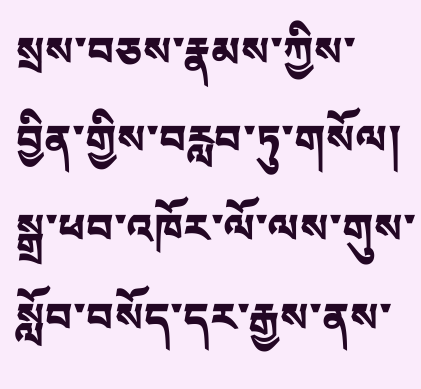སྲས་བཅས་རྣམས་ཀྱིས་བྱིན་གྱིས་བརླབ་ཏུ་གསོལ། སྒྲ་ཕབ་འཁོར་ལོ་ལས་གུས་སློབ་བསོད་དར་རྒྱས་ནས་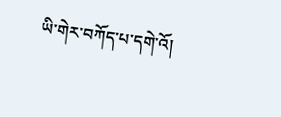ཡི་གེར་བཀོད་པ་དགེ་འོ།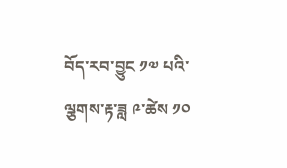བོད་རབ་བྱུང ༡༧ པའི་ལྕགས་རྟ་ཟླ ༩་ཚེས ༡༠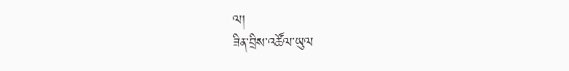ལ།
ཟིན་བྲིས་འཚོལ་ཡུལ